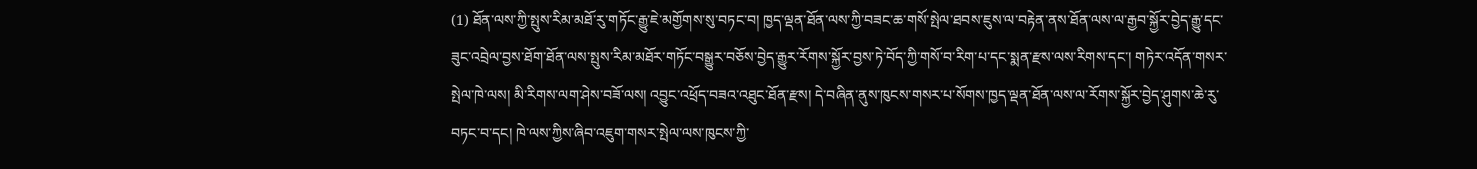(1) ཐོན་ལས་ཀྱི་སྤུས་རིམ་མཐོ་རུ་གཏོང་རྒྱུ་ཇེ་མགྱོགས་སུ་བཏང་བ། ཁྱད་ལྡན་ཐོན་ལས་ཀྱི་བཟང་ཆ་གསོ་སྤེལ་ཐབས་ཇུས་ལ་བརྟེན་ནས་ཐོན་ལས་ལ་རྒྱབ་སྐྱོར་བྱེད་རྒྱུ་དང་ཟུང་འབྲེལ་བྱས་ཐོག་ཐོན་ལས་སྤུས་རིམ་མཐོར་གཏོང་བསྒྱུར་བཅོས་བྱེད་རྒྱུར་རོགས་སྐྱོར་བྱས་ཏེ་བོད་ཀྱི་གསོ་བ་རིག་པ་དང་སྨན་རྫས་ལས་རིགས་དང་། གཏེར་འདོན་གསར་སྤེལ་ཁེ་ལས། མི་རིགས་ལག་ཤེས་བཟོ་ལས། འབྱུང་འཕྲོད་བཟའ་འཐུང་ཐོན་རྫས། དེ་བཞིན་ནུས་ཁུངས་གསར་པ་སོགས་ཁྱད་ལྡན་ཐོན་ལས་ལ་རོགས་སྐྱོར་བྱེད་ཤུགས་ཆེ་རུ་བཏང་བ་དང། ཁེ་ལས་ཀྱིས་ཞིབ་འཇུག་གསར་སྤེལ་ལས་ཁུངས་ཀྱི་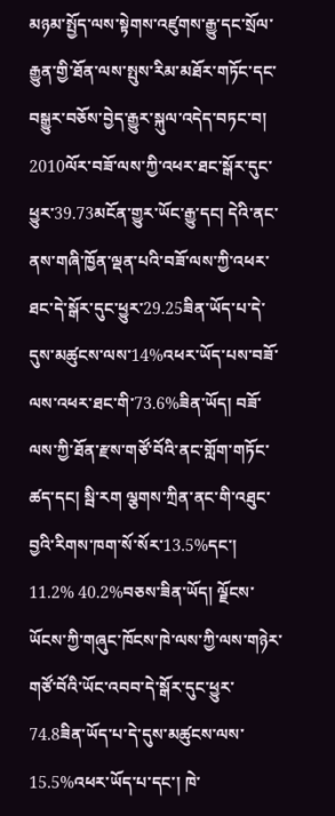མཉམ་སྤྱོད་ལས་སྟེགས་འཛུགས་རྒྱུ་དང་སྲོལ་རྒྱུན་གྱི་ཐོན་ལས་སྤུས་རིམ་མཐོར་གཏོང་དང་བསྒྱུར་བཅོས་བྱེད་རྒྱུར་སྐུལ་འདེད་བཏང་བ། 2010ལོར་བཟོ་ལས་ཀྱི་འཕར་ཐང་སྒོར་དུང་ཕྱུར་39.73མངོན་གྱུར་ཡོང་རྒྱུ་དང། དེའི་ནང་ནས་གཞི་ཁྱོན་ལྡན་པའི་བཟོ་ལས་ཀྱི་འཕར་ཐང་དེ་སྒོར་དུང་ཕྱུར་29.25ཟིན་ཡོད་པ་དེ་དུས་མཚུངས་ལས་14%འཕར་ཡོད་པས་བཟོ་ལས་འཕར་ཐང་གི་73.6%ཟིན་ཡོད། བཟོ་ལས་ཀྱི་ཐོན་རྫས་གཙོ་བོའི་ནང་གློག་གཏོང་ཚད་དང། སྦི་རག ལྕགས་ཀྲིན་ནང་གི་འཐུང་བྱའི་རིགས་ཁག་སོ་སོར་13.5%དང་། 11.2% 40.2%བཅས་ཟིན་ཡོད། ལྗོངས་ཡོངས་ཀྱི་གཞུང་ཁོངས་ཁེ་ལས་ཀྱི་ལས་གཉེར་གཙོ་བོའི་ཡོང་འབབ་དེ་སྒོར་དུང་ཕྱུར་74.8ཟིན་ཡོད་པ་དེ་དུས་མཚུངས་ལས་15.5%འཕར་ཡོད་པ་དང་། ཁེ་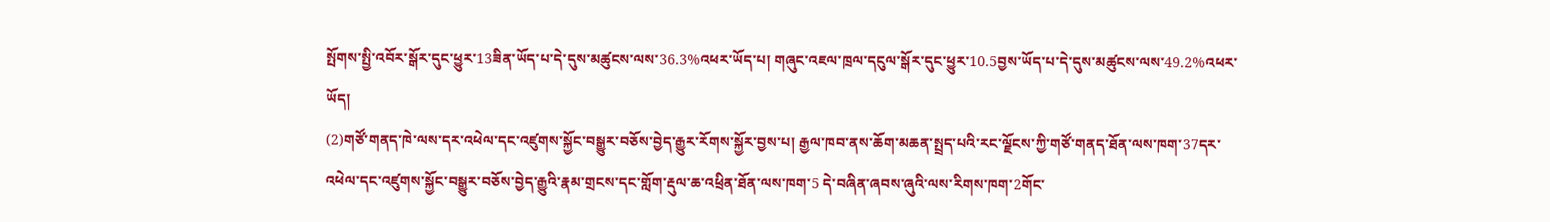སྤོགས་སྤྱི་འབོར་སྒོར་དུང་ཕྱུར་13ཟིན་ཡོད་པ་དེ་དུས་མཚུངས་ལས་36.3%འཕར་ཡོད་པ། གཞུང་འཇལ་ཁྲལ་དངུལ་སྒོར་དུང་ཕྱུར་10.5བྱས་ཡོད་པ་དེ་དུས་མཚུངས་ལས་49.2%འཕར་ཡོད།
(2)གཙོ་གནད་ཁེ་ལས་དར་འཕེལ་དང་འཛུགས་སྐྱོང་བསྒྱུར་བཅོས་བྱེད་རྒྱུར་རོགས་སྐྱོར་བྱས་པ། རྒྱལ་ཁབ་ནས་ཆོག་མཆན་སྤྲད་པའི་རང་ལྗོངས་ཀྱི་གཙོ་གནད་ཐོན་ལས་ཁག་37དར་འཕེལ་དང་འཛུགས་སྐྱོང་བསྒྱུར་བཅོས་བྱེད་རྒྱུའི་རྣམ་གྲངས་དང་གློག་རྡུལ་ཆ་འཕྲིན་ཐོན་ལས་ཁག་5 དེ་བཞིན་ཞབས་ཞུའི་ལས་རིགས་ཁག་2གོང་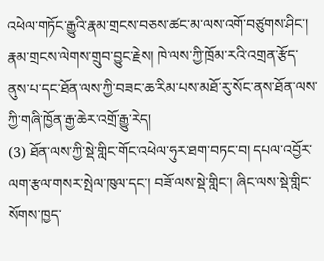འཕེལ་གཏོང་རྒྱུའི་རྣམ་གྲངས་བཅས་ཚང་མ་ལས་འགོ་བཙུགས་ཤིང་། རྣམ་གྲངས་ལེགས་གྲུབ་བྱུང་རྗེས། ཁེ་ལས་ཀྱི་ཁྲོམ་རའི་འགྲན་རྩོད་ནུས་པ་དང་ཐོན་ལས་ཀྱི་བཟང་ཆ་རིམ་པས་མཐོ་རུ་སོང་ནས་ཐོན་ལས་ཀྱི་གཞི་ཁྱོན་རྒྱ་ཆེར་འགྲོ་རྒྱུ་རེད།
(3) ཐོན་ལས་ཀྱི་སྡེ་གླིང་གོང་འཕེལ་ཧུར་ཐག་བཏང་བ། དཔལ་འབྱོར་ལག་རྩལ་གསར་སྤེལ་ཁུལ་དང་། བཟོ་ལས་སྡེ་གླིང་། ཞིང་ལས་སྡེ་གླིང་སོགས་ཁྱད་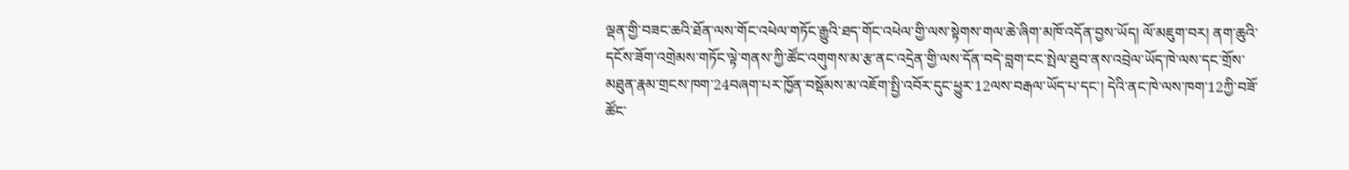ལྡན་གྱི་བཟང་ཆའི་ཐོན་ལས་གོང་འཕེལ་གཏོང་རྒྱུའི་ཐད་གོང་འཕེལ་གྱི་ལས་སྟེགས་གལ་ཆེ་ཞིག་མཁོ་འདོན་བྱས་ཡོད། ལོ་མཇུག་བར། ནག་ཆུའི་དངོས་ཟོག་འགྲེམས་གཏོང་ལྟེ་གནས་ཀྱི་ཚོང་འགུགས་མ་རྩ་ནང་འདྲེན་གྱི་ལས་དོན་བདེ་བླག་ངང་སྤེལ་ཐུབ་ནས་འབྲེལ་ཡོད་ཁེ་ལས་དང་གྲོས་མཐུན་རྣམ་གྲངས་ཁག་24བཞག་པར་ཁྱོན་བསྡོམས་མ་འཇོག་སྤྱི་འབོར་དུང་ཕྱུར་12ལས་བརྒལ་ཡོད་པ་དང་། དེའི་ནང་ཁེ་ལས་ཁག་12ཀྱི་བཟོ་ཚོང་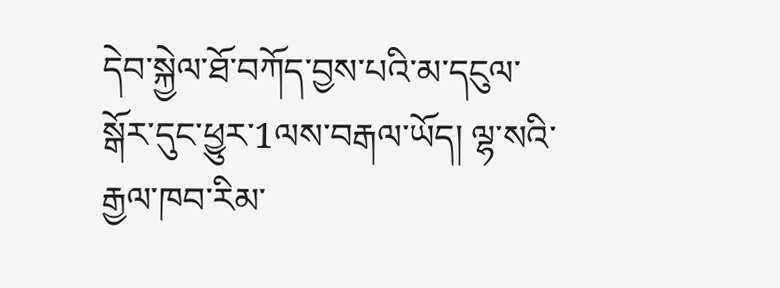དེབ་སྐྱེལ་ཐོ་བཀོད་བྱས་པའི་མ་དངུལ་སྒོར་དུང་ཕྱུར་1ལས་བརྒལ་ཡོད། ལྷ་སའི་རྒྱལ་ཁབ་རིམ་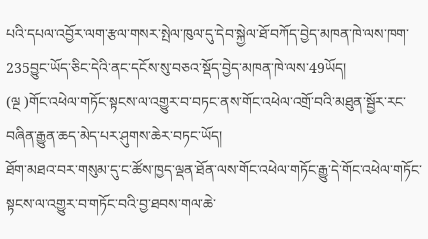པའི་དཔལ་འབྱོར་ལག་རྩལ་གསར་སྤེལ་ཁུལ་དུ་དེབ་སྐྱེལ་ཐོ་བཀོད་བྱེད་མཁན་ཁེ་ལས་ཁག་235བྱུང་ཡོད་ཅིང་དེའི་ནང་དངོས་སུ་བཅའ་སྡོད་བྱེད་མཁན་ཁེ་ལས་49ཡོད།
(ལྔ )གོང་འཕེལ་གཏོང་སྟངས་ལ་འགྱུར་བ་བཏང་ནས་གོང་འཕེལ་འགྲོ་བའི་མཐུན་སྦྱོར་རང་བཞིན་རྒྱུན་ཆད་མེད་པར་ཤུགས་ཆེར་བཏང་ཡོད།
ཐོག་མཐའ་བར་གསུམ་དུ་ང་ཚོས་ཁྱད་ལྡན་ཐོན་ལས་གོང་འཕེལ་གཏོང་རྒྱུ་དེ་གོང་འཕེལ་གཏོང་སྟངས་ལ་འགྱུར་བ་གཏོང་བའི་བྱ་ཐབས་གལ་ཆེ་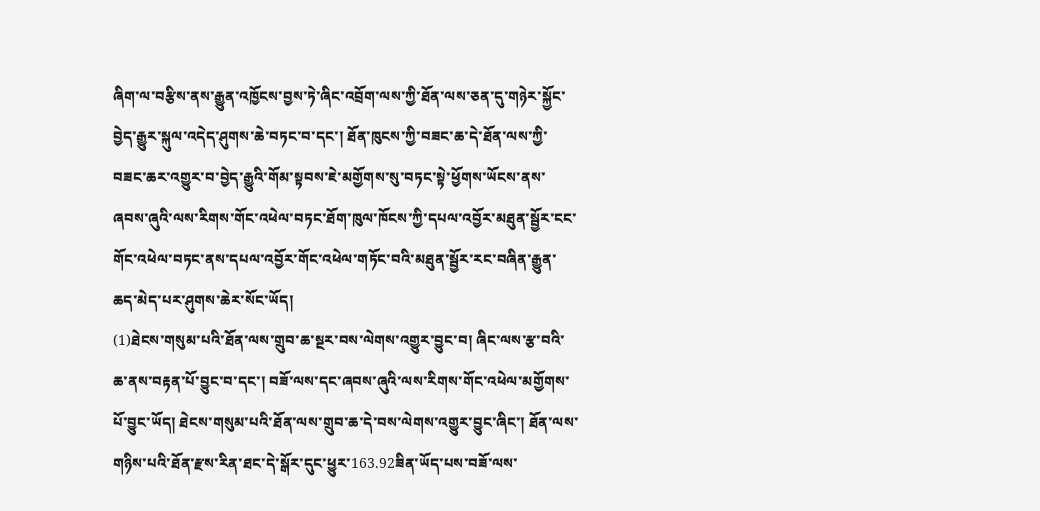ཞིག་ལ་བརྩིས་ནས་རྒྱུན་འཁྱོངས་བྱས་ཏེ་ཞིང་འབྲོག་ལས་ཀྱི་ཐོན་ལས་ཅན་དུ་གཉེར་སྐྱོང་བྱེད་རྒྱུར་སྐུལ་འདེད་ཤུགས་ཆེ་བཏང་བ་དང་། ཐོན་ཁུངས་ཀྱི་བཟང་ཆ་དེ་ཐོན་ལས་ཀྱི་བཟང་ཆར་འགྱུར་བ་བྱེད་རྒྱུའི་གོམ་སྟབས་ཇེ་མགྱོགས་སུ་བཏང་སྟེ་ཕྱོགས་ཡོངས་ནས་ཞབས་ཞུའི་ལས་རིགས་གོང་འཕེལ་བཏང་ཐོག་ཁུལ་ཁོངས་ཀྱི་དཔལ་འབྱོར་མཐུན་སྦྱོར་ངང་གོང་འཕེལ་བཏང་ནས་དཔལ་འབྱོར་གོང་འཕེལ་གཏོང་བའི་མཐུན་སྦྱོར་རང་བཞིན་རྒྱུན་ཆད་མེད་པར་ཤུགས་ཆེར་སོང་ཡོད།
(1)ཐེངས་གསུམ་པའི་ཐོན་ལས་གྲུབ་ཆ་སྔར་བས་ལེགས་འགྱུར་བྱུང་བ། ཞིང་ལས་རྩ་བའི་ཆ་ནས་བརྟན་པོ་བྱུང་བ་དང་། བཟོ་ལས་དང་ཞབས་ཞུའི་ལས་རིགས་གོང་འཕེལ་མགྱོགས་པོ་བྱུང་ཡོད། ཐེངས་གསུམ་པའི་ཐོན་ལས་གྲུབ་ཆ་དེ་བས་ལེགས་འགྱུར་བྱུང་ཞིང་། ཐོན་ལས་གཉིས་པའི་ཐོན་རྫས་རིན་ཐང་དེ་སྒོར་དུང་ཕྱུར་163.92ཟིན་ཡོད་པས་བཟོ་ལས་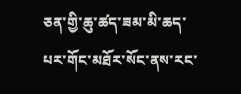ཅན་གྱི་ཆུ་ཚད་ཟམ་མི་ཆད་པར་གོང་མཐོར་སོང་ནས་རང་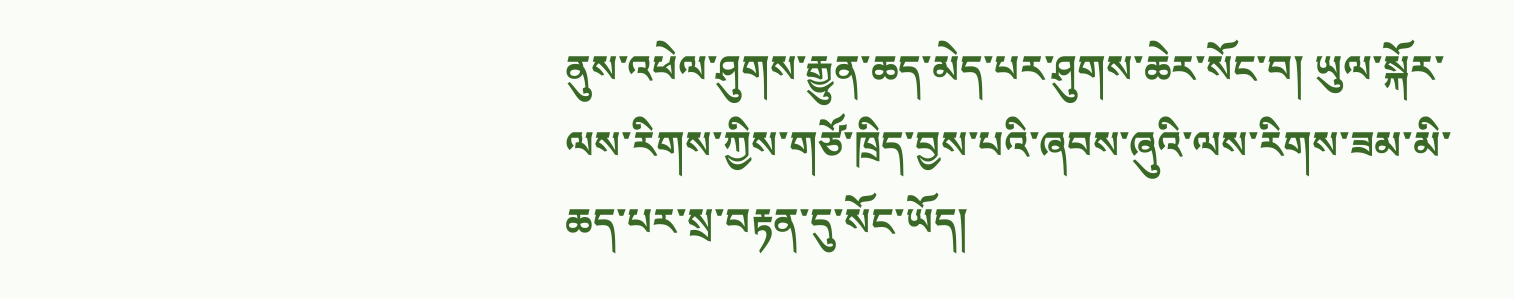ནུས་འཕེལ་ཤུགས་རྒྱུན་ཆད་མེད་པར་ཤུགས་ཆེར་སོང་བ། ཡུལ་སྐོར་ལས་རིགས་ཀྱིས་གཙོ་ཁྲིད་བྱས་པའི་ཞབས་ཞུའི་ལས་རིགས་ཟམ་མི་ཆད་པར་སྲ་བརྟན་དུ་སོང་ཡོད།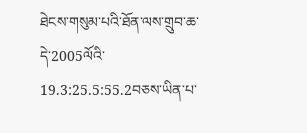ཐེངས་གསུམ་པའི་ཐོན་ལས་གྲུབ་ཆ་དེ་2005ལོའི་19.3:25.5:55.2བཅས་ཡིན་པ་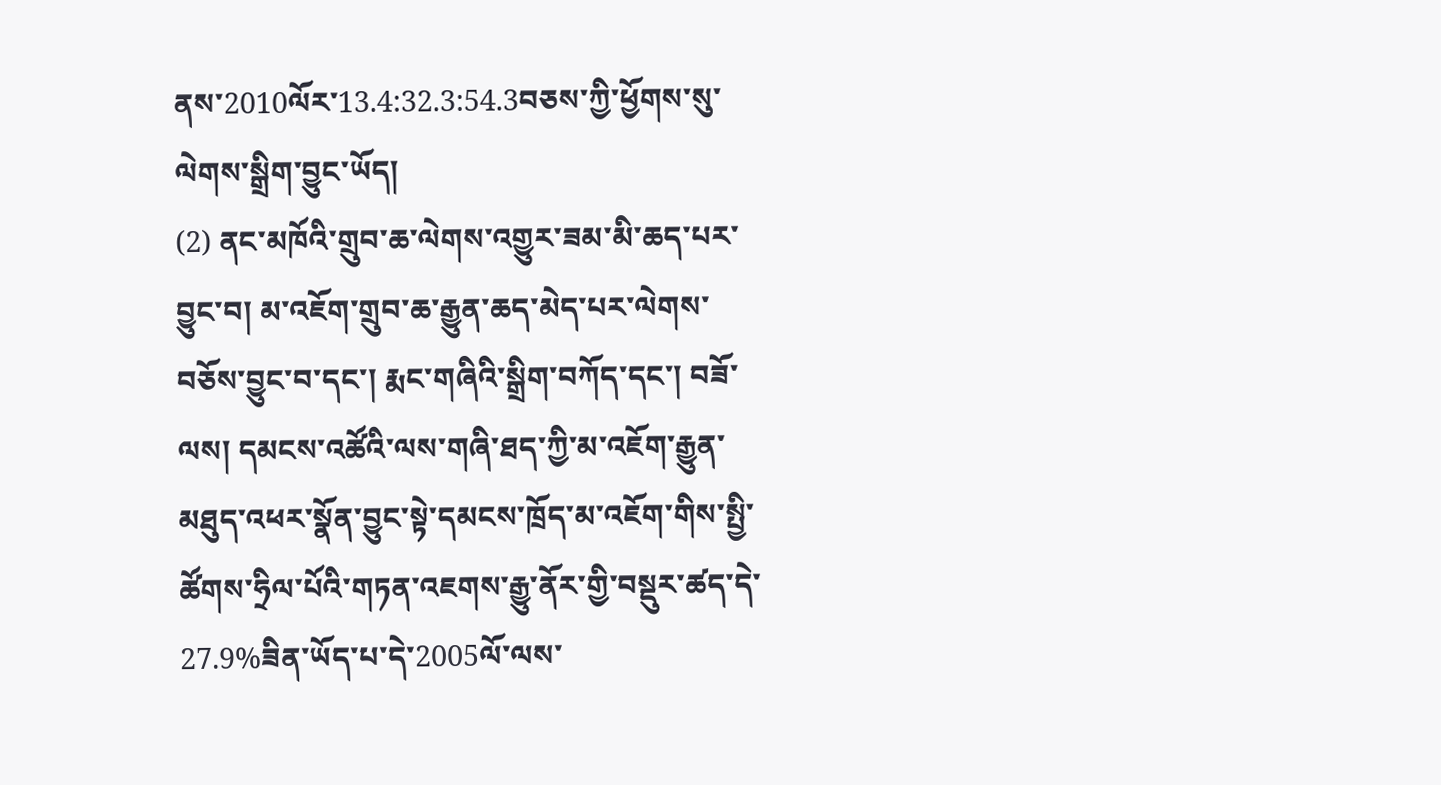ནས་2010ལོར་13.4:32.3:54.3བཅས་ཀྱི་ཕྱོགས་སུ་ལེགས་སྒྲིག་བྱུང་ཡོད།
(2) ནང་མཁོའི་གྲུབ་ཆ་ལེགས་འགྱུར་ཟམ་མི་ཆད་པར་བྱུང་བ། མ་འཇོག་གྲུབ་ཆ་རྒྱུན་ཆད་མེད་པར་ལེགས་བཅོས་བྱུང་བ་དང་། རྨང་གཞིའི་སྒྲིག་བཀོད་དང་། བཟོ་ལས། དམངས་འཚོའི་ལས་གཞི་ཐད་ཀྱི་མ་འཇོག་རྒྱུན་མཐུད་འཕར་སྣོན་བྱུང་སྟེ་དམངས་ཁྲོད་མ་འཇོག་གིས་སྤྱི་ཚོགས་ཧྲིལ་པོའི་གཏན་འཇགས་རྒྱུ་ནོར་གྱི་བསྡུར་ཚད་དེ་27.9%ཟིན་ཡོད་པ་དེ་2005ལོ་ལས་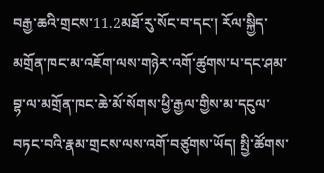བརྒྱ་ཆའི་གྲངས་11.2མཐོ་རུ་སོང་བ་དང་། རོལ་སྐྱིད་མགྲོན་ཁང་མ་འཇོག་ལས་གཉེར་འགོ་ཚུགས་པ་དང་ཤམ་བྷ་ལ་མགྲོན་ཁང་ཆེ་མོ་སོགས་ཕྱི་རྒྱལ་གྱིས་མ་དངུལ་བཏང་བའི་རྣམ་གྲངས་ལས་འགོ་བཙུགས་ཡོད། སྤྱི་ཚོགས་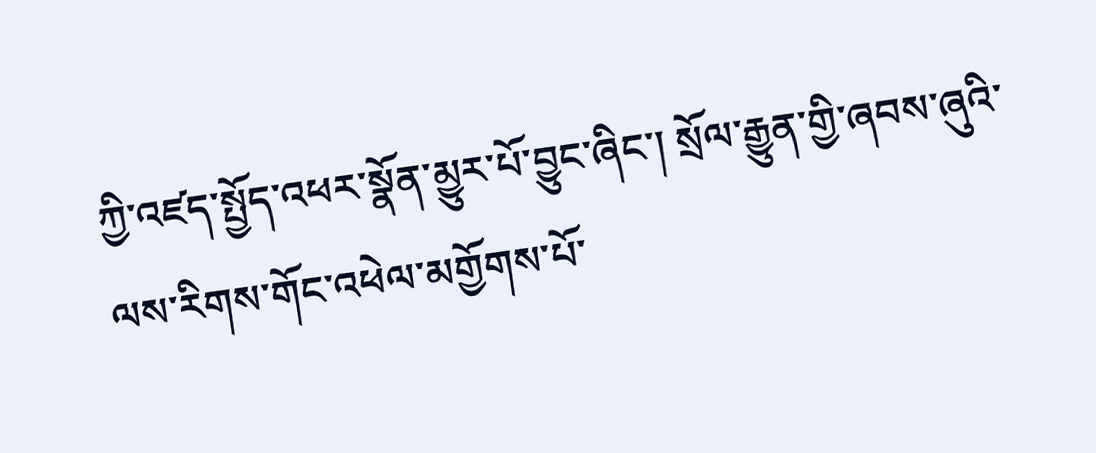ཀྱི་འཛད་སྤྱོད་འཕར་སྣོན་མྱུར་པོ་བྱུང་ཞིང་། སྲོལ་རྒྱུན་གྱི་ཞབས་ཞུའི་ལས་རིགས་གོང་འཕེལ་མགྱོགས་པོ་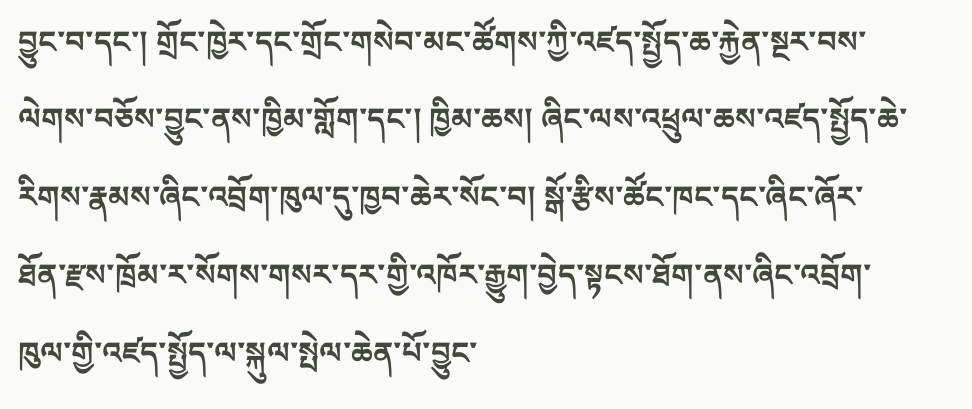བྱུང་བ་དང་། གྲོང་ཁྱེར་དང་གྲོང་གསེབ་མང་ཚོགས་ཀྱི་འཛད་སྤྱོད་ཆ་རྐྱེན་སྔར་བས་ལེགས་བཅོས་བྱུང་ནས་ཁྱིམ་གློག་དང་། ཁྱིམ་ཆས། ཞིང་ལས་འཕྲུལ་ཆས་འཛད་སྤྱོད་ཆེ་རིགས་རྣམས་ཞིང་འབྲོག་ཁུལ་དུ་ཁྱབ་ཆེར་སོང་བ། སྒོ་རྩིས་ཚོང་ཁང་དང་ཞིང་ཞོར་ཐོན་རྫས་ཁྲོམ་ར་སོགས་གསར་དར་གྱི་འཁོར་རྒྱུག་བྱེད་སྟངས་ཐོག་ནས་ཞིང་འབྲོག་ཁུལ་གྱི་འཛད་སྤྱོད་ལ་སྐུལ་སྤེལ་ཆེན་པོ་བྱུང་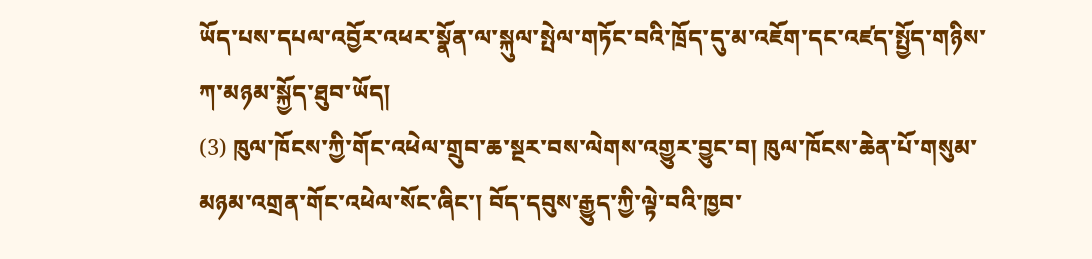ཡོད་པས་དཔལ་འབྱོར་འཕར་སྣོན་ལ་སྐུལ་སྤེལ་གཏོང་བའི་ཁྲོད་དུ་མ་འཇོག་དང་འཛད་སྤྱོད་གཉིས་ཀ་མཉམ་སྐྱོད་ཐུབ་ཡོད།
(3) ཁུལ་ཁོངས་ཀྱི་གོང་འཕེལ་གྲུབ་ཆ་སྔར་བས་ལེགས་འགྱུར་བྱུང་བ། ཁུལ་ཁོངས་ཆེན་པོ་གསུམ་མཉམ་འགྲན་གོང་འཕེལ་སོང་ཞིང་། བོད་དབུས་རྒྱུད་ཀྱི་ལྟེ་བའི་ཁྱབ་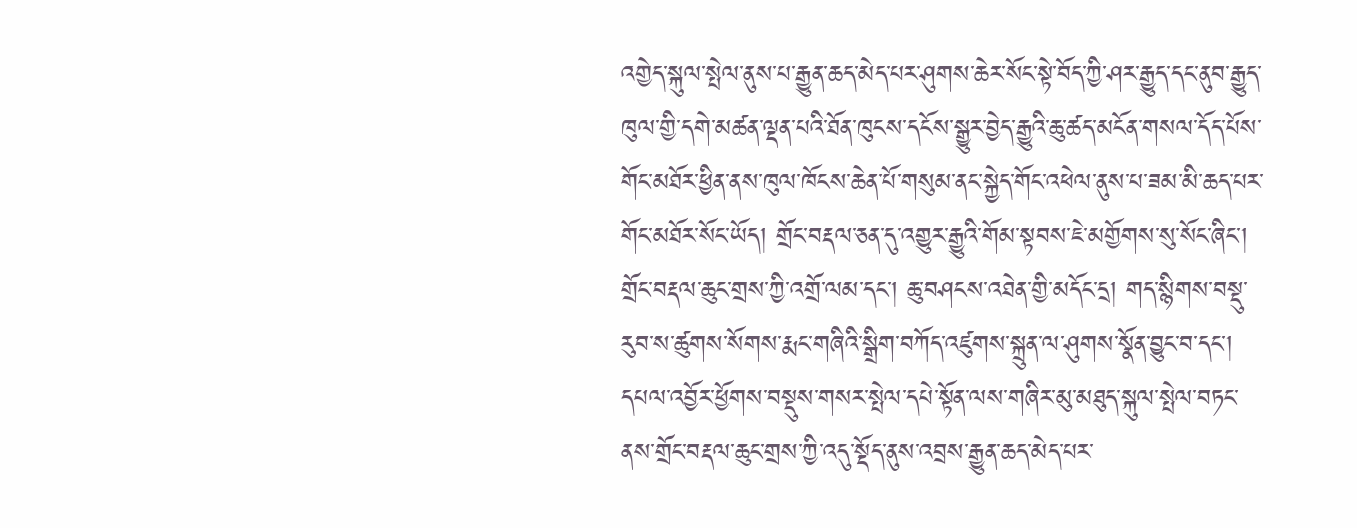འགྱེད་སྐུལ་སྤེལ་ནུས་པ་རྒྱུན་ཆད་མེད་པར་ཤུགས་ཆེར་སོང་སྟེ་བོད་ཀྱི་ཤར་རྒྱུད་དང་ནུབ་རྒྱུད་ཁུལ་གྱི་དགེ་མཚན་ལྡན་པའི་ཐོན་ཁུངས་དངོས་སྒྱུར་བྱེད་རྒྱུའི་ཆུ་ཚད་མངོན་གསལ་དོད་པོས་གོང་མཐོར་ཕྱིན་ནས་ཁུལ་ཁོངས་ཆེན་པོ་གསུམ་ནང་སྐྱེད་གོང་འཕེལ་ནུས་པ་ཟམ་མི་ཆད་པར་གོང་མཐོར་སོང་ཡོད། གྲོང་བརྡལ་ཅན་དུ་འགྱུར་རྒྱུའི་གོམ་སྟབས་ཇེ་མགྱོགས་སུ་སོང་ཞིང་། གྲོང་བརྡལ་ཆུང་གྲས་ཀྱི་འགྲོ་ལམ་དང་། ཆུ་བཤངས་འཐེན་གྱི་མདོང་དྲ། གད་སྙིགས་བསྡུ་རུབ་ས་ཚུགས་སོགས་རྨང་གཞིའི་སྒྲིག་བཀོད་འཛུགས་སྐྲུན་ལ་ཤུགས་སྣོན་བྱུང་བ་དང་། དཔལ་འབྱོར་ཕྱོགས་བསྡུས་གསར་སྤེལ་དཔེ་སྟོན་ལས་གཞིར་མུ་མཐུད་སྐུལ་སྤེལ་བཏང་ནས་གྲོང་བརྡལ་ཆུང་གྲས་ཀྱི་འདུ་སྡོད་ནུས་འབྲས་རྒྱུན་ཆད་མེད་པར་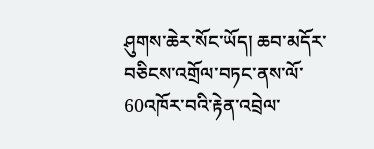ཤུགས་ཆེར་སོང་ཡོད། ཆབ་མདོར་བཅིངས་འགྲོལ་བཏང་ནས་ལོ་60འཁོར་བའི་རྟེན་འབྲེལ་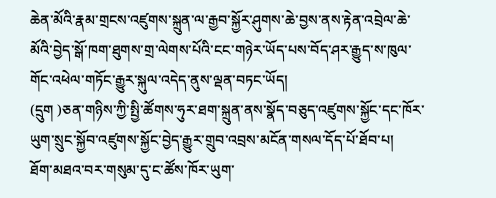ཆེན་མོའི་རྣམ་གྲངས་འཛུགས་སྐྲུན་ལ་རྒྱབ་སྐྱོར་ཤུགས་ཆེ་བྱས་ནས་རྟེན་འབྲེལ་ཆེ་མོའི་བྱེད་སྒོ་ཁག་ཐུགས་གྲ་ལེགས་པོའི་ངང་གཉེར་ཡོད་པས་བོད་ཤར་རྒྱུད་ས་ཁུལ་གོང་འཕེལ་གཏོང་རྒྱུར་སྐུལ་འདེད་ནུས་ལྡན་བཏང་ཡོད།
(དྲུག )ཅན་གཉིས་ཀྱི་སྤྱི་ཚོགས་ཧུར་ཐག་སྐྲུན་ནས་སྣོད་བཅུད་འཛུགས་སྐྱོང་དང་ཁོར་ཡུག་སྲུང་སྐྱོབ་འཛུགས་སྐྱོང་བྱེད་རྒྱུར་གྲུབ་འབྲས་མངོན་གསལ་དོད་པོ་ཐོབ་པ།
ཐོག་མཐའ་བར་གསུམ་དུ་ང་ཚོས་ཁོར་ཡུག་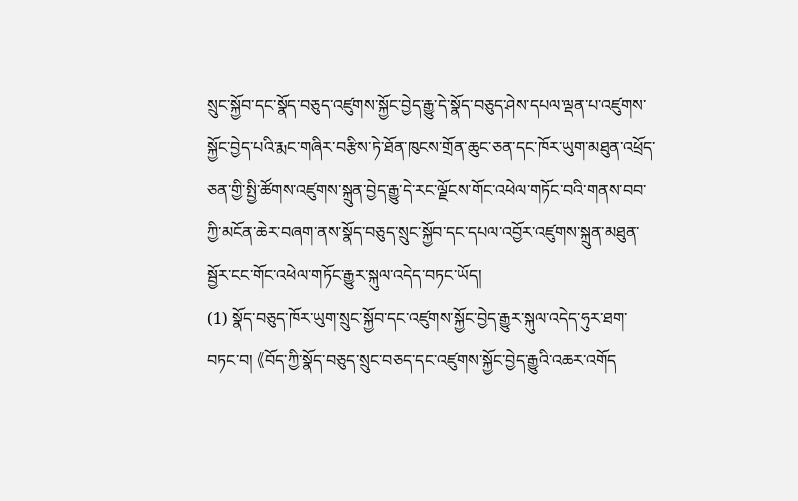སྲུང་སྐྱོབ་དང་སྣོད་བཅུད་འཛུགས་སྐྱོང་བྱེད་རྒྱུ་དེ་སྣོད་བཅུད་ཤེས་དཔལ་ལྡན་པ་འཛུགས་སྐྱོང་བྱེད་པའི་རྨང་གཞིར་བརྩིས་ཏེ་ཐོན་ཁུངས་གྲོན་ཆུང་ཅན་དང་ཁོར་ཡུག་མཐུན་འཕྲོད་ཅན་གྱི་སྤྱི་ཚོགས་འཛུགས་སྐྲུན་བྱེད་རྒྱུ་དེ་རང་ལྗོངས་གོང་འཕེལ་གཏོང་བའི་གནས་བབ་ཀྱི་མངོན་ཆེར་བཞག་ནས་སྣོད་བཅུད་སྲུང་སྐྱོབ་དང་དཔལ་འབྱོར་འཛུགས་སྐྲུན་མཐུན་སྦྱོར་ངང་གོང་འཕེལ་གཏོང་རྒྱུར་སྐུལ་འདེད་བཏང་ཡོད།
(1) སྣོད་བཅུད་ཁོར་ཡུག་སྲུང་སྐྱོབ་དང་འཛུགས་སྐྱོང་བྱེད་རྒྱུར་སྐུལ་འདེད་ཧུར་ཐག་བཏང་བ། 《བོད་ཀྱི་སྣོད་བཅུད་སྲུང་བཅད་དང་འཛུགས་སྐྱོང་བྱེད་རྒྱུའི་འཆར་འགོད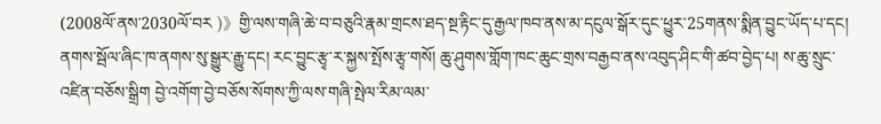(2008ལོ་ནས་2030ལོ་བར )》གྱི་ལས་གཞི་ཆེ་བ་བཅུའི་རྣམ་གྲངས་ཐད་སྔ་རྟིང་དུ་རྒྱལ་ཁབ་ནས་མ་དངུལ་སྒོར་དུང་ཕྱུར་25གནས་སྨིན་བྱུང་ཡོད་པ་དང། ནགས་སྦོལ་ཞིང་ཁ་ནགས་སུ་སྒྱུར་རྒྱུ་དང། རང་བྱུང་རྩྭ་ར་སྐྱས་སྤོས་རྩྭ་གསོ། ཆུ་ཤུགས་གློག་ཁང་ཆུང་གྲས་བརྒྱབ་ནས་འབུད་ཤིང་གི་ཚབ་བྱེད་པ། ས་ཆུ་སྲུང་འཛིན་བཅོས་སྒྲིག བྱེ་འགོག་བྱེ་བཅོས་སོགས་ཀྱི་ལས་གཞི་སྤེལ་རིམ་ལམ་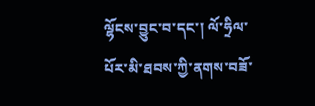ལྷོངས་བྱུང་བ་དང་། ལོ་ཧྲིལ་པོར་མི་ཐབས་ཀྱི་ནགས་བཟོ་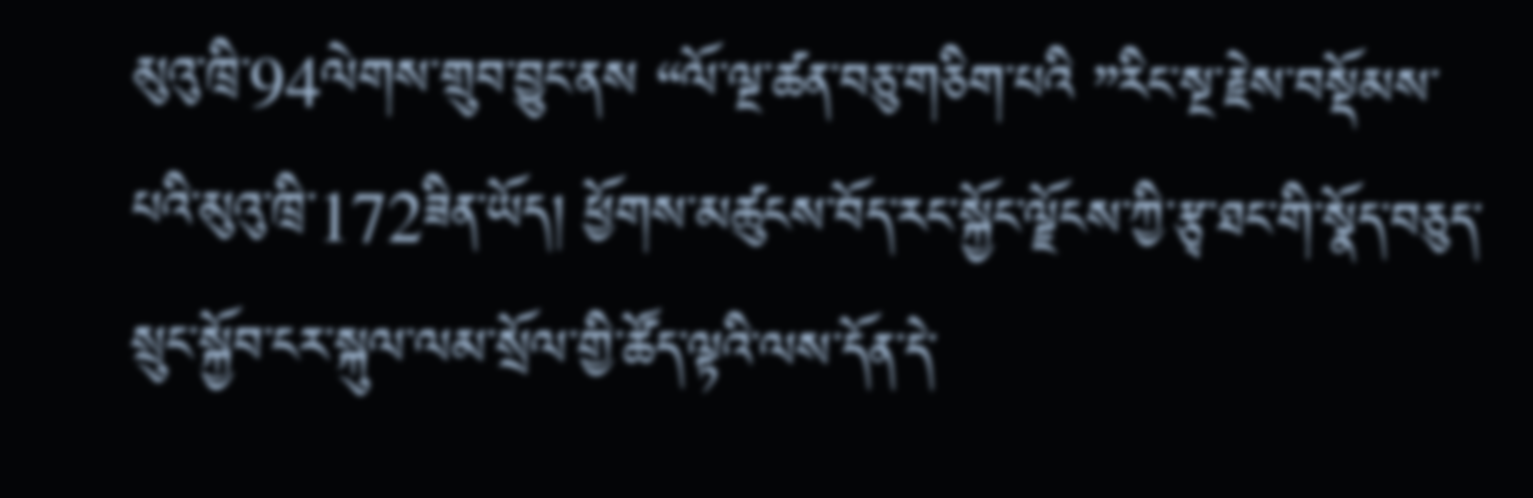མུའུ་ཁྲི་94ལེགས་གྲུབ་བྱུང་ནས “ལོ་ལྔ་ཚན་བཅུ་གཅིག་པའི ”རིང་སྔ་རྗེས་བསྡོམས་པའི་མུའུ་ཁྲི་172ཟིན་ཡོད། ཕྱོགས་མཚུངས་བོད་རང་སྐྱོང་ལྗོངས་ཀྱི་རྩྭ་ཐང་གི་སྣོད་བཅུད་སྲུང་སྐྱོབ་ངར་སྐུལ་ལམ་སྲོལ་གྱི་ཚོད་ལྟའི་ལས་དོན་དེ་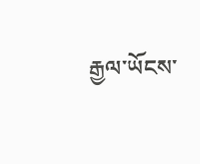རྒྱལ་ཡོངས་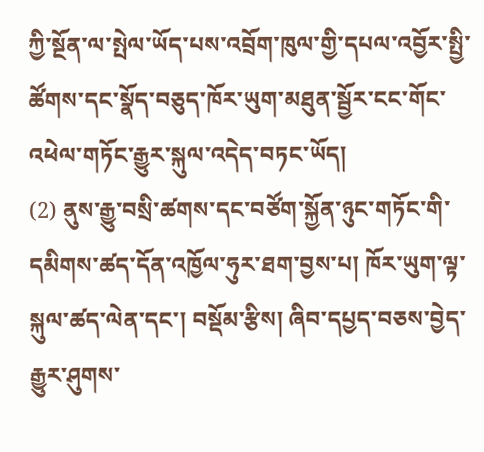ཀྱི་སྔོན་ལ་སྤེལ་ཡོད་པས་འབྲོག་ཁུལ་གྱི་དཔལ་འབྱོར་སྤྱི་ཚོགས་དང་སྣོད་བཅུད་ཁོར་ཡུག་མཐུན་སྦྱོར་ངང་གོང་འཕེལ་གཏོང་རྒྱུར་སྐུལ་འདེད་བཏང་ཡོད།
(2) ནུས་རྒྱུ་བསྲི་ཚགས་དང་བཙོག་སྐྱོན་ཉུང་གཏོང་གི་དམིགས་ཚད་དོན་འཁྱོལ་ཧུར་ཐག་བྱས་པ། ཁོར་ཡུག་ལྟ་སྐུལ་ཚད་ལེན་དང་། བསྡོམ་རྩིས། ཞིབ་དཔྱད་བཅས་བྱེད་རྒྱུར་ཤུགས་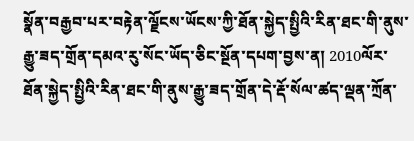སྣོན་བརྒྱབ་པར་བརྟེན་ལྗོངས་ཡོངས་ཀྱི་ཐོན་སྐྱེད་སྤྱིའི་རིན་ཐང་གི་ནུས་རྒྱུ་ཟད་གྲོན་དམའ་རུ་སོང་ཡོད་ཅིང་སྔོན་དཔག་བྱས་ན། 2010ལོར་ཐོན་སྐྱེད་སྤྱིའི་རིན་ཐང་གི་ནུས་རྒྱུ་ཟད་གྲོན་དེ་རྡོ་སོལ་ཚད་ལྡན་ཀྲོན་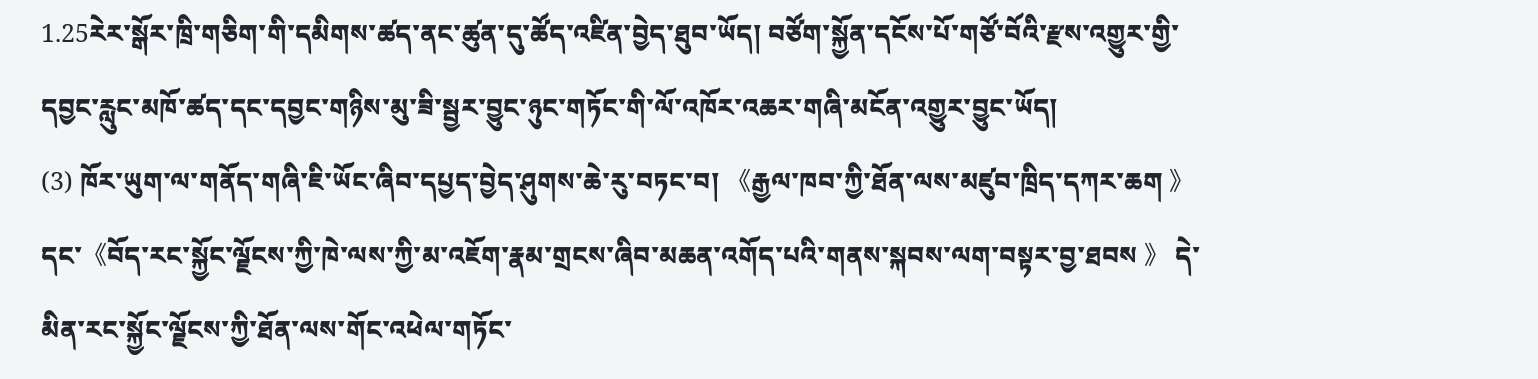1.25རེར་སྒོར་ཁྲི་གཅིག་གི་དམིགས་ཚད་ནང་ཚུན་དུ་ཚོད་འཛིན་བྱེད་ཐུབ་ཡོད། བཙོག་སྐྱོན་དངོས་པོ་གཙོ་བོའི་རྫས་འགྱུར་གྱི་དབྱང་རླུང་མཁོ་ཚད་དང་དབྱང་གཉིས་མུ་ཟི་སྦྱར་བྱུང་ཉུང་གཏོང་གི་ལོ་འཁོར་འཆར་གཞི་མངོན་འགྱུར་བྱུང་ཡོད།
(3) ཁོར་ཡུག་ལ་གནོད་གཞི་ཇི་ཡོང་ཞིབ་དཔྱད་བྱེད་ཤུགས་ཆེ་རུ་བཏང་བ། 《རྒྱལ་ཁབ་ཀྱི་ཐོན་ལས་མཛུབ་ཁྲིད་དཀར་ཆག 》དང་《བོད་རང་སྐྱོང་ལྗོངས་ཀྱི་ཁེ་ལས་ཀྱི་མ་འཇོག་རྣམ་གྲངས་ཞིབ་མཆན་འགོད་པའི་གནས་སྐབས་ལག་བསྟར་བྱ་ཐབས 》 དེ་མིན་རང་སྐྱོང་ལྗོངས་ཀྱི་ཐོན་ལས་གོང་འཕེལ་གཏོང་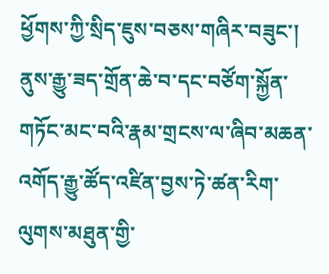ཕྱོགས་ཀྱི་སྲིད་ཇུས་བཅས་གཞིར་བཟུང་། ནུས་རྒྱུ་ཟད་གྲོན་ཆེ་བ་དང་བཙོག་སྐྱོན་གཏོང་མང་བའི་རྣམ་གྲངས་ལ་ཞིབ་མཆན་འགོད་རྒྱུ་ཚོད་འཛིན་བྱས་ཏེ་ཚན་རིག་ལུགས་མཐུན་གྱི་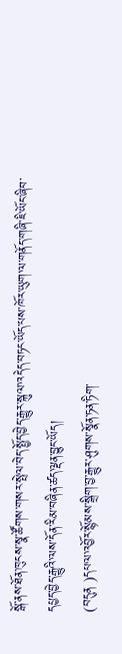སྒོ་ནས་ཐོན་ཁུངས་སྣ་ཚོགས་གསར་སྤེལ་བེད་སྤྱོད་བྱེད་རྒྱུར་སྐུལ་འདེད་བཏང་ཡོད་པས་ཁོར་ཡུག་ལ་གནོད་གཞི་ཇི་ཡོང་ཞིབ་དཔྱད་བྱེད་རྒྱུའི་ལས་དོན་རིམ་བཞིན་ཚད་ལྡན་བྱུང་ཡོད།
(བདུན )དཔལ་འབྱོར་སྙོམས་སྒྲིག་བྱ་རྒྱུར་ཤུགས་སྣོན་ཏན་ཏིག་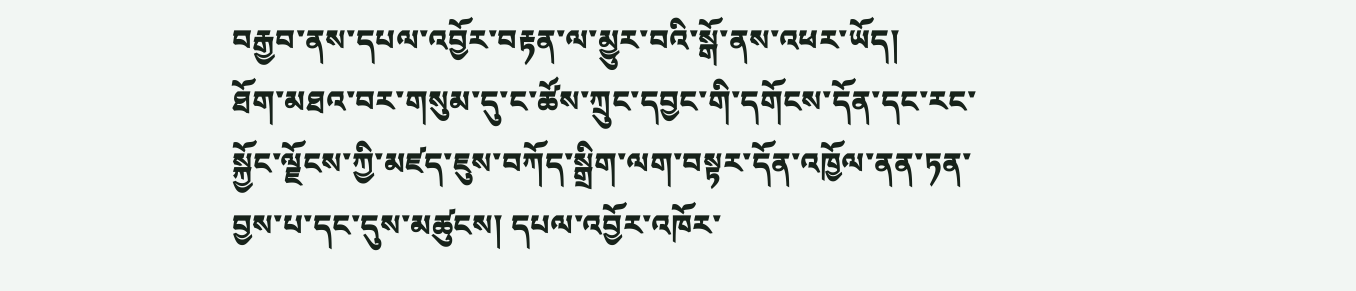བརྒྱབ་ནས་དཔལ་འབྱོར་བརྟན་ལ་མྱུར་བའི་སྒོ་ནས་འཕར་ཡོད།
ཐོག་མཐའ་བར་གསུམ་དུ་ང་ཚོས་ཀྲུང་དབྱང་གི་དགོངས་དོན་དང་རང་སྐྱོང་ལྗོངས་ཀྱི་མཛད་ཇུས་བཀོད་སྒྲིག་ལག་བསྟར་དོན་འཁྱོལ་ནན་ཏན་བྱས་པ་དང་དུས་མཚུངས། དཔལ་འབྱོར་འཁོར་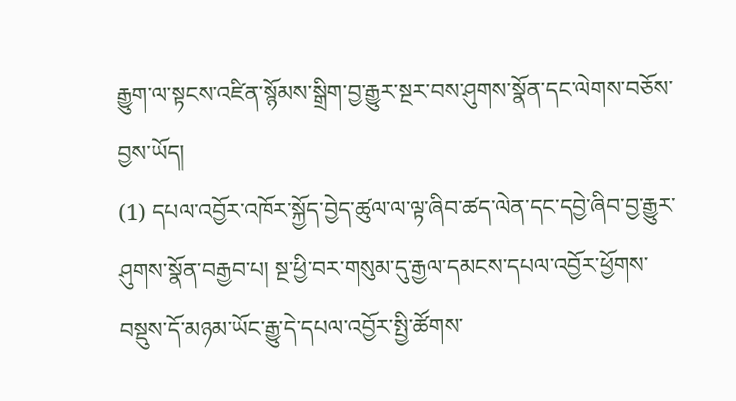རྒྱུག་ལ་སྟངས་འཛིན་སྙོམས་སྒྲིག་བྱ་རྒྱུར་སྔར་བས་ཤུགས་སྣོན་དང་ལེགས་བཅོས་བྱས་ཡོད།
(1) དཔལ་འབྱོར་འཁོར་སྐྱོད་བྱེད་ཚུལ་ལ་ལྟ་ཞིབ་ཚད་ལེན་དང་དབྱེ་ཞིབ་བྱ་རྒྱུར་ཤུགས་སྣོན་བརྒྱབ་པ། སྔ་ཕྱི་བར་གསུམ་དུ་རྒྱལ་དམངས་དཔལ་འབྱོར་ཕྱོགས་བསྡུས་དོ་མཉམ་ཡོང་རྒྱུ་དེ་དཔལ་འབྱོར་སྤྱི་ཚོགས་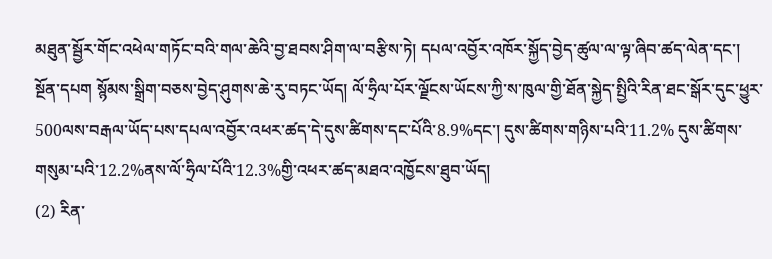མཐུན་སྦྱོར་གོང་འཕེལ་གཏོང་བའི་གལ་ཆེའི་བྱ་ཐབས་ཤིག་ལ་བརྩིས་ཏེ། དཔལ་འབྱོར་འཁོར་སྐྱོད་བྱེད་ཚུལ་ལ་ལྟ་ཞིབ་ཚད་ལེན་དང་། སྔོན་དཔག སྙོམས་སྒྲིག་བཅས་བྱེད་ཤུགས་ཆེ་རུ་བཏང་ཡོད། ལོ་ཧྲིལ་པོར་ལྗོངས་ཡོངས་ཀྱི་ས་ཁུལ་གྱི་ཐོན་སྐྱེད་སྤྱིའི་རིན་ཐང་སྒོར་དུང་ཕྱུར་500ལས་བརྒལ་ཡོད་པས་དཔལ་འབྱོར་འཕར་ཚད་དེ་དུས་ཚིགས་དང་པོའི་8.9%དང་། དུས་ཚིགས་གཉིས་པའི་11.2% དུས་ཚིགས་གསུམ་པའི་12.2%ནས་ལོ་ཧྲིལ་པོའི་12.3%གྱི་འཕར་ཚད་མཐའ་འཁྱོངས་ཐུབ་ཡོད།
(2) རིན་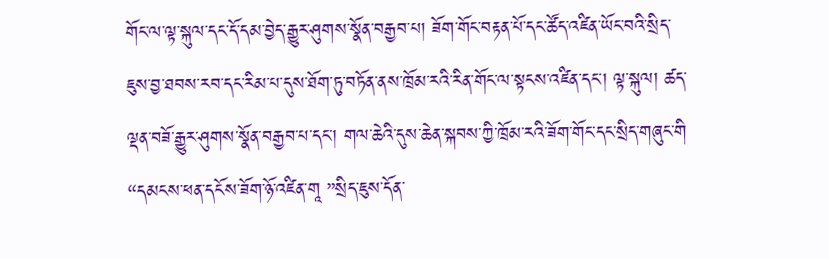གོང་ལ་ལྟ་སྐུལ་དང་དོ་དམ་བྱེད་རྒྱུར་ཤུགས་སྣོན་བརྒྱབ་པ། ཟོག་གོང་བརྟན་པོ་དང་ཚོད་འཛིན་ཡོང་བའི་སྲིད་ཇུས་བྱ་ཐབས་རབ་དང་རིམ་པ་དུས་ཐོག་ཏུ་བཏོན་ནས་ཁྲོམ་རའི་རིན་གོང་ལ་སྟངས་འཛིན་དང་། ལྟ་སྐུལ། ཚད་ལྡན་བཟོ་རྒྱུར་ཤུགས་སྣོན་བརྒྱབ་པ་དང་། གལ་ཆེའི་དུས་ཆེན་སྐབས་ཀྱི་ཁྲོམ་རའི་ཟོག་གོང་དང་སྲིད་གཞུང་གི “དམངས་ཕན་དངོས་ཟོག་ཉོ་འཛིན་གཱ ”སྲིད་ཇུས་དོན་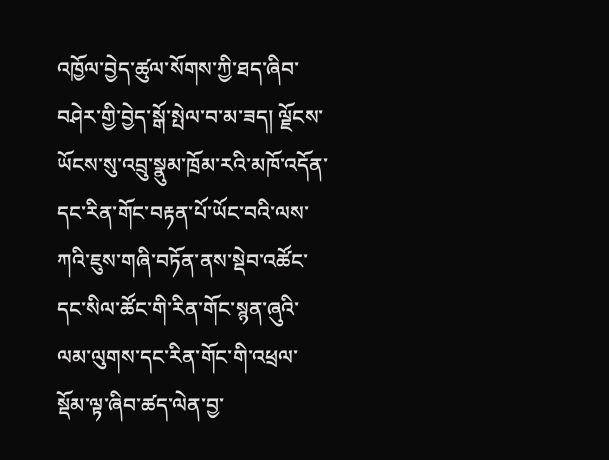འཁྱོལ་བྱེད་ཚུལ་སོགས་ཀྱི་ཐད་ཞིབ་བཤེར་གྱི་བྱེད་སྒོ་སྤེལ་བ་མ་ཟད། ལྗོངས་ཡོངས་སུ་འབྲུ་སྣུམ་ཁྲོམ་རའི་མཁོ་འདོན་དང་རིན་གོང་བརྟན་པོ་ཡོང་བའི་ལས་ཀའི་ཇུས་གཞི་བཏོན་ནས་སྡེབ་འཚོང་དང་སིལ་ཚོང་གི་རིན་གོང་སྙན་ཞུའི་ལམ་ལུགས་དང་རིན་གོང་གི་འཕྲལ་སྡོམ་ལྟ་ཞིབ་ཚད་ལེན་བྱ་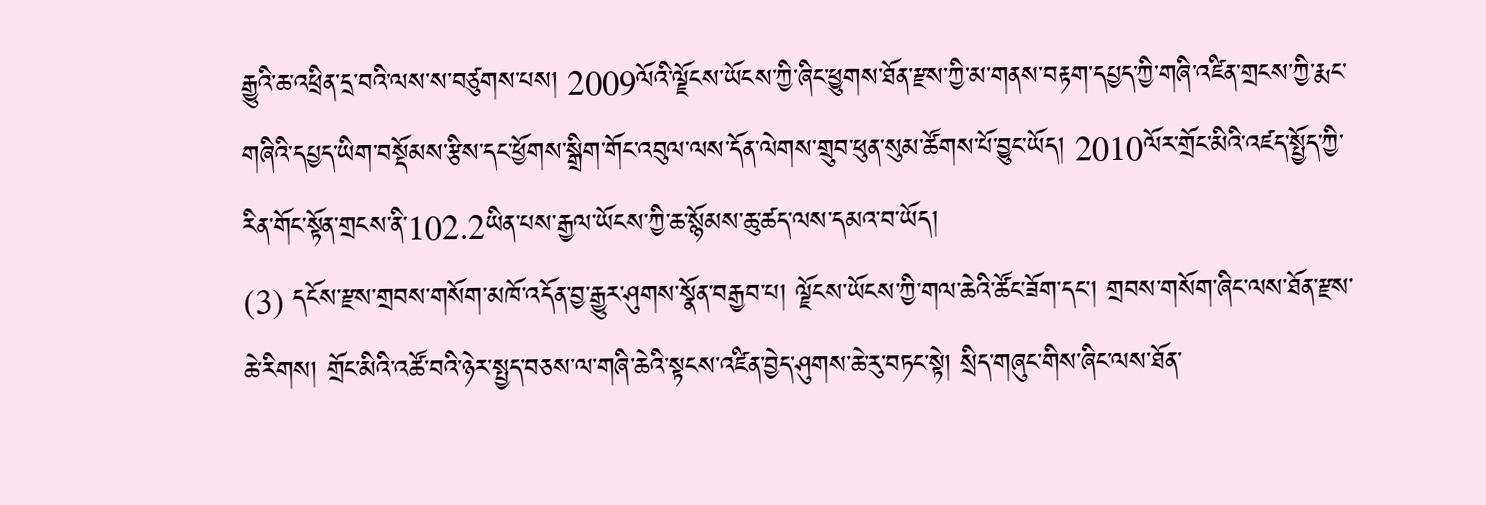རྒྱུའི་ཆ་འཕྲིན་དྲ་བའི་ལས་ས་བཙུགས་པས། 2009ལོའི་ལྗོངས་ཡོངས་ཀྱི་ཞིང་ཕྱུགས་ཐོན་རྫས་ཀྱི་མ་གནས་བརྟག་དཔྱད་ཀྱི་གཞི་འཛིན་གྲངས་ཀྱི་རྨང་གཞིའི་དཔྱད་ཡིག་བསྡོམས་རྩིས་དང་ཕྱོགས་སྒྲིག་གོང་འབུལ་ལས་དོན་ལེགས་གྲུབ་ཕུན་སུམ་ཚོགས་པོ་བྱུང་ཡོད། 2010ལོར་གྲོང་མིའི་འཛད་སྤྱོད་ཀྱི་རིན་གོང་སྟོན་གྲངས་ནི་102.2ཡིན་པས་རྒྱལ་ཡོངས་ཀྱི་ཆ་སྙོམས་ཆུ་ཚད་ལས་དམའ་བ་ཡོད།
(3) དངོས་རྫས་གྲབས་གསོག་མཁོ་འདོན་བྱ་རྒྱུར་ཤུགས་སྣོན་བརྒྱབ་པ། ལྗོངས་ཡོངས་ཀྱི་གལ་ཆེའི་ཚོང་ཟོག་དང་། གྲབས་གསོག་ཞིང་ལས་ཐོན་རྫས་ཆེ་རིགས། གྲོང་མིའི་འཚོ་བའི་ཉེར་སྤྱད་བཅས་ལ་གཞི་ཆེའི་སྟངས་འཛིན་བྱེད་ཤུགས་ཆེ་རུ་བཏང་སྟེ། སྲིད་གཞུང་གིས་ཞིང་ལས་ཐོན་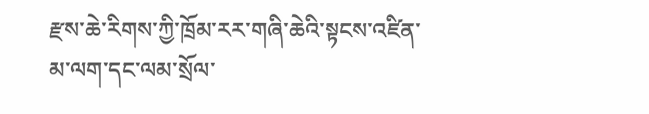རྫས་ཆེ་རིགས་ཀྱི་ཁྲོམ་རར་གཞི་ཆེའི་སྟངས་འཛིན་མ་ལག་དང་ལམ་སྲོལ་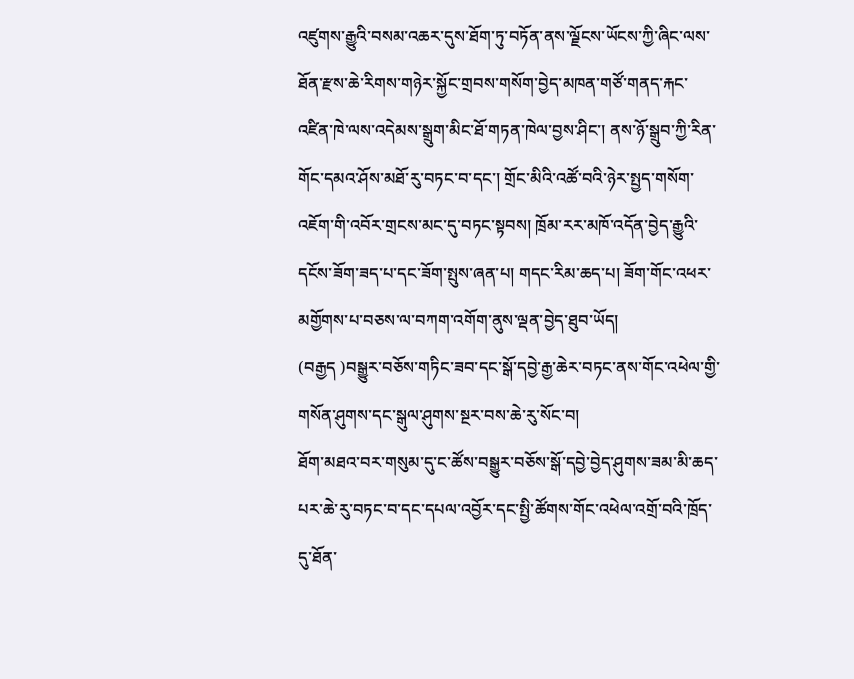འཛུགས་རྒྱུའི་བསམ་འཆར་དུས་ཐོག་ཏུ་བཏོན་ནས་ལྗོངས་ཡོངས་ཀྱི་ཞིང་ལས་ཐོན་རྫས་ཆེ་རིགས་གཉེར་སྐྱོང་གྲབས་གསོག་བྱེད་མཁན་གཙོ་གནད་རྐང་འཛིན་ཁེ་ལས་འདེམས་སྒྲུག་མིང་ཐོ་གཏན་ཁེལ་བྱས་ཤིང་། ནས་ཉོ་སྒྲུབ་ཀྱི་རིན་གོང་དམའ་ཤོས་མཐོ་རུ་བཏང་བ་དང་། གྲོང་མིའི་འཚོ་བའི་ཉེར་སྤྱད་གསོག་འཇོག་གི་འབོར་གྲངས་མང་དུ་བཏང་སྟབས། ཁྲོམ་རར་མཁོ་འདོན་བྱེད་རྒྱུའི་དངོས་ཟོག་ཟད་པ་དང་ཟོག་སྤུས་ཞན་པ། གདང་རིམ་ཆད་པ། ཟོག་གོང་འཕར་མགྱོགས་པ་བཅས་ལ་བཀག་འགོག་ནུས་ལྡན་བྱེད་ཐུབ་ཡོད།
(བརྒྱད )བསྒྱུར་བཅོས་གཏིང་ཟབ་དང་སྒོ་དབྱེ་རྒྱ་ཆེར་བཏང་ནས་གོང་འཕེལ་གྱི་གསོན་ཤུགས་དང་སྒུལ་ཤུགས་སྔར་བས་ཆེ་རུ་སོང་བ།
ཐོག་མཐའ་བར་གསུམ་དུ་ང་ཚོས་བསྒྱུར་བཅོས་སྒོ་དབྱེ་བྱེད་ཤུགས་ཟམ་མི་ཆད་པར་ཆེ་རུ་བཏང་བ་དང་དཔལ་འབྱོར་དང་སྤྱི་ཚོགས་གོང་འཕེལ་འགྲོ་བའི་ཁྲོད་དུ་ཐོན་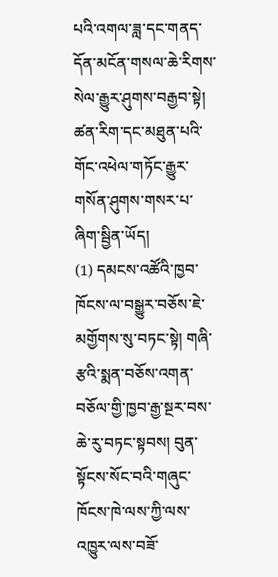པའི་འགལ་ཟླ་དང་གནད་དོན་མངོན་གསལ་ཆེ་རིགས་སེལ་རྒྱུར་ཤུགས་བརྒྱབ་སྟེ། ཚན་རིག་དང་མཐུན་པའི་གོང་འཕེལ་གཏོང་རྒྱུར་གསོན་ཤུགས་གསར་པ་ཞིག་སྦྱིན་ཡོད།
(1) དམངས་འཚོའི་ཁྱབ་ཁོངས་ལ་བསྒྱུར་བཅོས་ཇེ་མགྱོགས་སུ་བཏང་སྟེ། གཞི་རྩའི་སྨན་བཅོས་འགན་བཅོལ་གྱི་ཁྱབ་རྒྱ་སྔར་བས་ཆེ་རུ་བཏང་སྟབས། བུན་སྟོངས་སོང་བའི་གཞུང་ཁོངས་ཁེ་ལས་ཀྱི་ལས་འཁྱུར་ལས་བཟོ་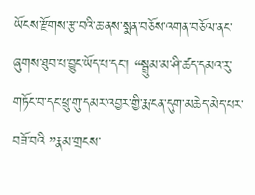ཡོངས་རྫོགས་རྩ་བའི་ཆ་ནས་སྨན་བཅོས་འགན་བཅོལ་ནང་ཞུགས་ཐུབ་པ་བྱུང་ཡོད་པ་དང་། “སྦྲུམ་མ་ཤི་ཚད་དམའ་རུ་གཏོང་བ་དང་ཕྲུ་གུ་དམར་འབྱར་གྱི་རྨ་ངན་དུག་མཆེད་མེད་པར་བཟོ་བའི ”རྣམ་གྲངས་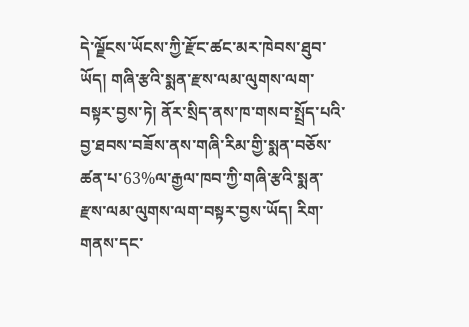དེ་ལྗོངས་ཡོངས་ཀྱི་རྫོང་ཚང་མར་ཁེབས་ཐུབ་ཡོད། གཞི་རྩའི་སྨན་རྫས་ལམ་ལུགས་ལག་བསྟར་བྱས་ཏེ། ནོར་སྲིད་ནས་ཁ་གསབ་སྤྲོད་པའི་བྱ་ཐབས་བཟོས་ནས་གཞི་རིམ་གྱི་སྨན་བཅོས་ཚན་པ་63%ལ་རྒྱལ་ཁབ་ཀྱི་གཞི་རྩའི་སྨན་རྫས་ལམ་ལུགས་ལག་བསྟར་བྱས་ཡོད། རིག་གནས་དང་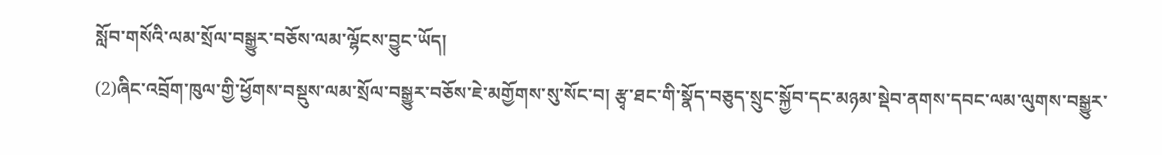སློབ་གསོའི་ལམ་སྲོལ་བསྒྱུར་བཅོས་ལམ་ལྷོངས་བྱུང་ཡོད།
(2)ཞིང་འབྲོག་ཁུལ་གྱི་ཕྱོགས་བསྡུས་ལམ་སྲོལ་བསྒྱུར་བཅོས་ཇེ་མགྱོགས་སུ་སོང་བ། རྩྭ་ཐང་གི་སྣོད་བཅུད་སྲུང་སྐྱོབ་དང་མཉམ་སྡེབ་ནགས་དབང་ལམ་ལུགས་བསྒྱུར་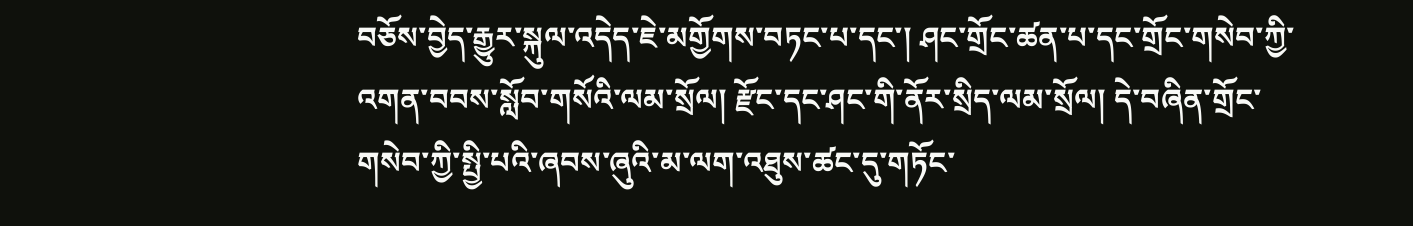བཅོས་བྱེད་རྒྱུར་སྐུལ་འདེད་ཇེ་མགྱོགས་བཏང་པ་དང་། ཤང་གྲོང་ཚན་པ་དང་གྲོང་གསེབ་ཀྱི་འགན་བབས་སློབ་གསོའི་ལམ་སྲོལ། རྫོང་དང་ཤང་གི་ནོར་སྲིད་ལམ་སྲོལ། དེ་བཞིན་གྲོང་གསེབ་ཀྱི་སྤྱི་པའི་ཞབས་ཞུའི་མ་ལག་འཐུས་ཚང་དུ་གཏོང་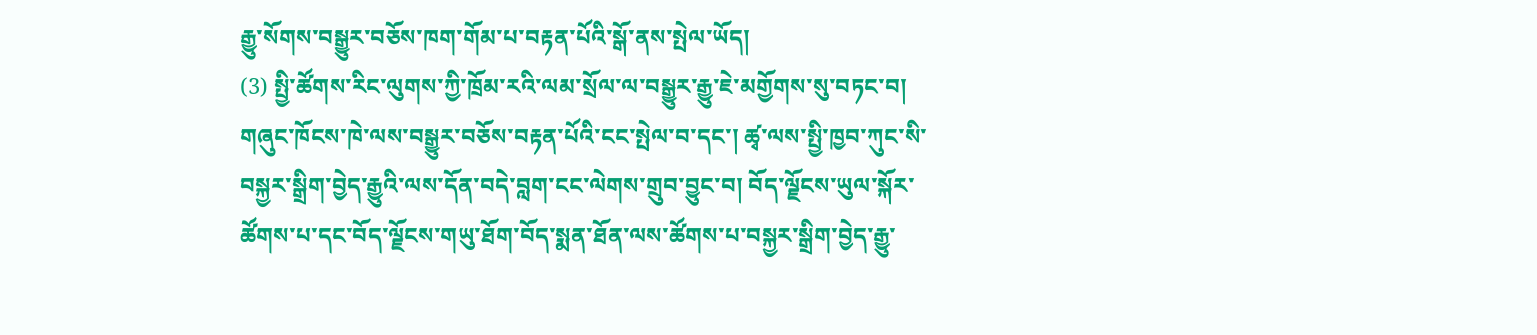རྒྱུ་སོགས་བསྒྱུར་བཅོས་ཁག་གོམ་པ་བརྟན་པོའི་སྒོ་ནས་སྤེལ་ཡོད།
(3) སྤྱི་ཚོགས་རིང་ལུགས་ཀྱི་ཁྲོམ་རའི་ལམ་སྲོལ་ལ་བསྒྱུར་རྒྱུ་ཇེ་མགྱོགས་སུ་བཏང་བ། གཞུང་ཁོངས་ཁེ་ལས་བསྒྱུར་བཅོས་བརྟན་པོའི་ངང་སྤེལ་བ་དང་། ཚྭ་ལས་སྤྱི་ཁྱབ་ཀུང་སི་བསྐྱར་སྒྲིག་བྱེད་རྒྱུའི་ལས་དོན་བདེ་བླག་ངང་ལེགས་གྲུབ་བྱུང་བ། བོད་ལྗོངས་ཡུལ་སྐོར་ཚོགས་པ་དང་བོད་ལྗོངས་གཡུ་ཐོག་བོད་སྨན་ཐོན་ལས་ཚོགས་པ་བསྐྱར་སྒྲིག་བྱེད་རྒྱུ་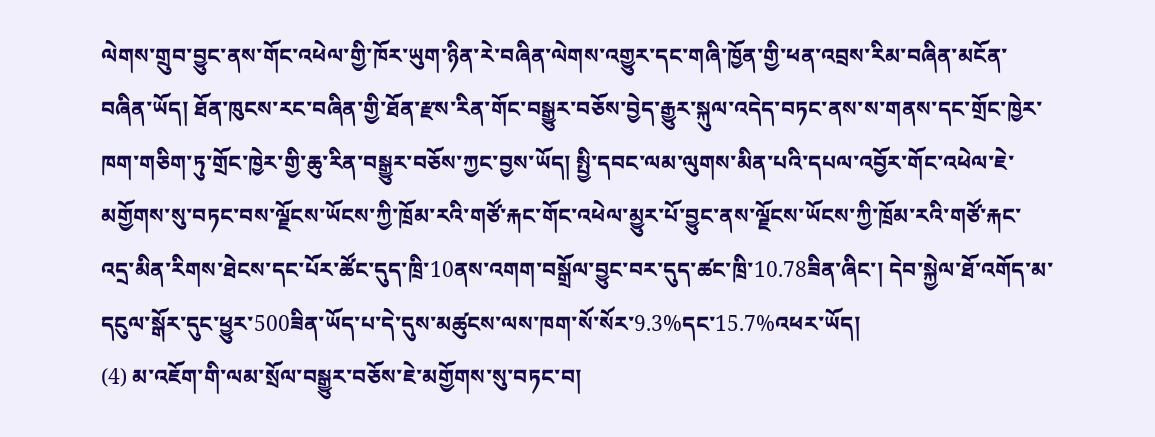ལེགས་གྲུབ་བྱུང་ནས་གོང་འཕེལ་གྱི་ཁོར་ཡུག་ཉིན་རེ་བཞིན་ལེགས་འགྱུར་དང་གཞི་ཁྱོན་གྱི་ཕན་འབྲས་རིམ་བཞིན་མངོན་བཞིན་ཡོད། ཐོན་ཁུངས་རང་བཞིན་གྱི་ཐོན་རྫས་རིན་གོང་བསྒྱུར་བཅོས་བྱེད་རྒྱུར་སྐུལ་འདེད་བཏང་ནས་ས་གནས་དང་གྲོང་ཁྱེར་ཁག་གཅིག་ཏུ་གྲོང་ཁྱེར་གྱི་ཆུ་རིན་བསྒྱུར་བཅོས་ཀྱང་བྱས་ཡོད། སྤྱི་དབང་ལམ་ལུགས་མིན་པའི་དཔལ་འབྱོར་གོང་འཕེལ་ཇེ་མགྱོགས་སུ་བཏང་བས་ལྗོངས་ཡོངས་ཀྱི་ཁྲོམ་རའི་གཙོ་རྐང་གོང་འཕེལ་མྱུར་པོ་བྱུང་ནས་ལྗོངས་ཡོངས་ཀྱི་ཁྲོམ་རའི་གཙོ་རྐང་འདྲ་མིན་རིགས་ཐེངས་དང་པོར་ཚོང་དུད་ཁྲི་10ནས་འགག་བསྒྲོལ་བྱུང་བར་དུད་ཚང་ཁྲི་10.78ཟིན་ཞིང་། དེབ་སྐྱེལ་ཐོ་འགོད་མ་དངུལ་སྒོར་དུང་ཕྱུར་500ཟིན་ཡོད་པ་དེ་དུས་མཚུངས་ལས་ཁག་སོ་སོར་9.3%དང་15.7%འཕར་ཡོད།
(4) མ་འཇོག་གི་ལམ་སྲོལ་བསྒྱུར་བཅོས་ཇེ་མགྱོགས་སུ་བཏང་བ།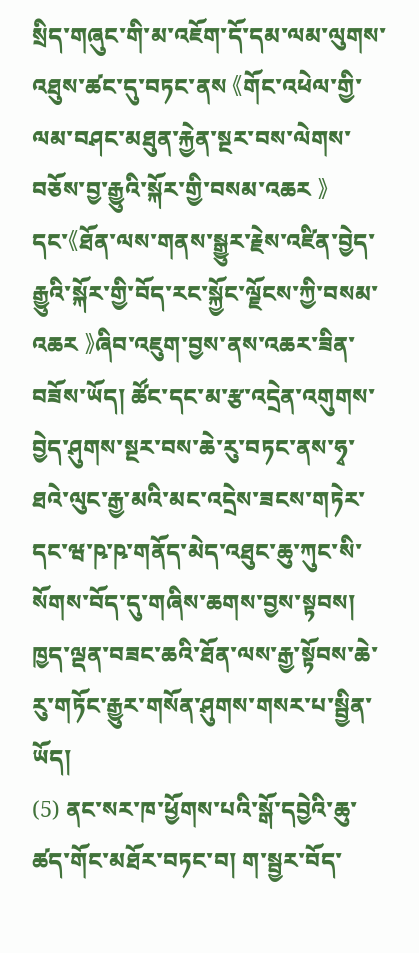སྲིད་གཞུང་གི་མ་འཇོག་དོ་དམ་ལམ་ལུགས་འཐུས་ཚང་དུ་བཏང་ནས 《གོང་འཕེལ་གྱི་ལམ་བཤང་མཐུན་རྐྱེན་སྔར་བས་ལེགས་བཅོས་བྱ་རྒྱུའི་སྐོར་གྱི་བསམ་འཆར 》དང་《ཐོན་ལས་གནས་སྒྱུར་རྗེས་འཛིན་བྱེད་རྒྱུའི་སྐོར་གྱི་བོད་རང་སྐྱོང་ལྗོངས་ཀྱི་བསམ་འཆར 》ཞིབ་འཇུག་བྱས་ནས་འཆར་ཟིན་བཟོས་ཡོད། ཚོང་དང་མ་རྩ་འདྲེན་འགུགས་བྱེད་ཤུགས་སྔར་བས་ཆེ་རུ་བཏང་ནས་ཧྭ་ཐའེ་ལུང་རྒྱ་མའི་མང་འདྲེས་ཟངས་གཏེར་དང་ཝ་ཥ་ཥ་གནོད་མེད་འཐུང་ཆུ་ཀུང་སི་སོགས་བོད་དུ་གཞིས་ཆགས་བྱས་སྟབས། ཁྱད་ལྡན་བཟང་ཆའི་ཐོན་ལས་རྒྱ་སྟོབས་ཆེ་རུ་གཏོང་རྒྱུར་གསོན་ཤུགས་གསར་པ་སྦྱིན་ཡོད།
(5) ནང་སར་ཁ་ཕྱོགས་པའི་སྒོ་དབྱེའི་ཆུ་ཚད་གོང་མཐོར་བཏང་བ། ག་སྦྱར་བོད་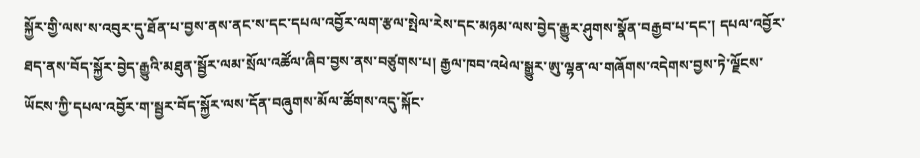སྐྱོར་གྱི་ལས་ས་འབུར་དུ་ཐོན་པ་བྱས་ནས་ནང་ས་དང་དཔལ་འབྱོར་ལག་རྩལ་སྤེལ་རེས་དང་མཉམ་ལས་བྱེད་རྒྱུར་ཤུགས་སྣོན་བརྒྱབ་པ་དང་། དཔལ་འབྱོར་ཐད་ནས་བོད་སྐྱོར་བྱེད་རྒྱུའི་མཐུན་སྦྱོར་ལམ་སྲོལ་འཚོལ་ཞིབ་བྱས་ནས་བཙུགས་པ། རྒྱལ་ཁབ་འཕེལ་སྒྱུར་ཨུ་ལྷན་ལ་གཞོགས་འདེགས་བྱས་ཏེ་ལྗོངས་ཡོངས་ཀྱི་དཔལ་འབྱོར་ག་སྦྱར་བོད་སྐྱོར་ལས་དོན་བཞུགས་མོལ་ཚོགས་འདུ་སྐོང་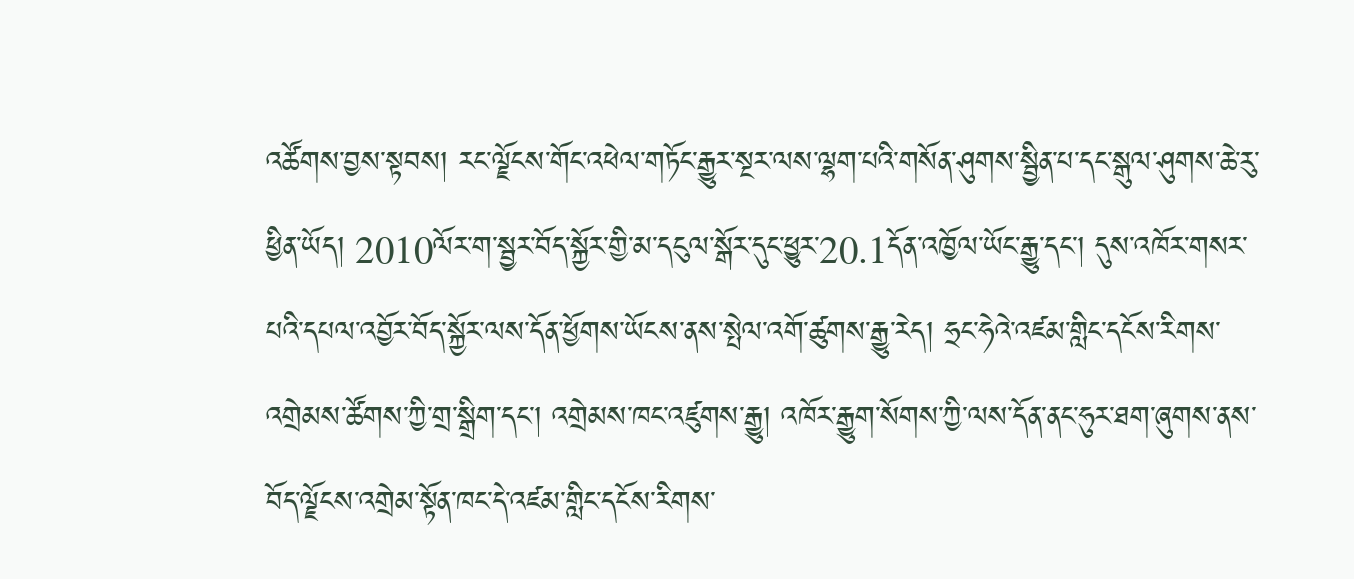འཚོགས་བྱས་སྟབས། རང་ལྗོངས་གོང་འཕེལ་གཏོང་རྒྱུར་སྔར་ལས་ལྷག་པའི་གསོན་ཤུགས་སྦྱིན་པ་དང་སྒུལ་ཤུགས་ཆེ་རུ་ཕྱིན་ཡོད། 2010ལོར་ག་སྦྱར་བོད་སྐྱོར་གྱི་མ་དངུལ་སྒོར་དུང་ཕྱུར་20.1དོན་འཁྱོལ་ཡོང་རྒྱུ་དང་། དུས་འཁོར་གསར་པའི་དཔལ་འབྱོར་བོད་སྐྱོར་ལས་དོན་ཕྱོགས་ཡོངས་ནས་སྤེལ་འགོ་ཚུགས་རྒྱུ་རེད། ཧྲང་ཧེའེ་འཛམ་གླིང་དངོས་རིགས་འགྲེམས་ཚོགས་ཀྱི་གྲ་སྒྲིག་དང་། འགྲེམས་ཁང་འཛུགས་རྒྱུ། འཁོར་རྒྱུག་སོགས་ཀྱི་ལས་དོན་ནང་ཧུར་ཐག་ཞུགས་ནས་བོད་ལྗོངས་འགྲེམ་སྟོན་ཁང་དེ་འཛམ་གླིང་དངོས་རིགས་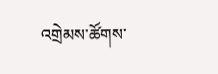འགྲེམས་ཚོགས་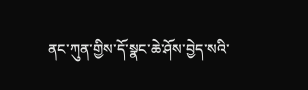ནང་ཀུན་གྱིས་དོ་སྣང་ཆེ་ཤོས་བྱེད་སའི་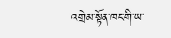འགྲེམ་སྟོན་ཁང་གི་ཡ་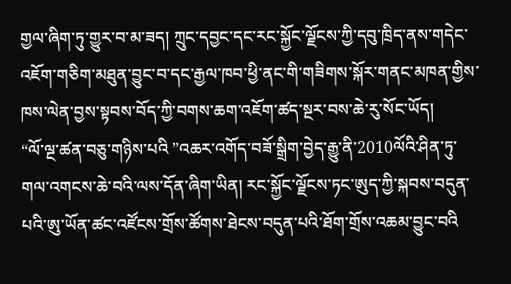གྱལ་ཞིག་ཏུ་གྱུར་བ་མ་ཟད། ཀྲུང་དབྱང་དང་རང་སྐྱོང་ལྗོངས་ཀྱི་དབུ་ཁྲིད་ནས་གདེང་འཇོག་གཅིག་མཐུན་བྱུང་བ་དང་རྒྱལ་ཁབ་ཕྱི་ནང་གི་གཟིགས་སྐོར་གནང་མཁན་གྱིས་ཁས་ལེན་བྱས་སྟབས་བོད་ཀྱི་བགས་ཆག་འཇོག་ཚད་སྔར་བས་ཆེ་རུ་སོང་ཡོད།
“ལོ་ལྔ་ཚན་བཅུ་གཉིས་པའི ”འཆར་འགོད་བཟོ་སྒྲིག་བྱེད་རྒྱུ་ནི་2010ལོའི་ཤིན་ཏུ་གལ་འགངས་ཆེ་བའི་ལས་དོན་ཞིག་ཡིན། རང་སྐྱོང་ལྗོངས་ཏང་ཨུད་ཀྱི་སྐབས་བདུན་པའི་ཨུ་ཡོན་ཚང་འཛོངས་གྲོས་ཚོགས་ཐེངས་བདུན་པའི་ཐོག་གྲོས་འཆམ་བྱུང་བའི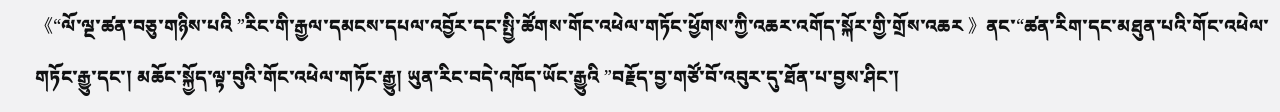《“ལོ་ལྔ་ཚན་བཅུ་གཉིས་པའི ”རིང་གི་རྒྱལ་དམངས་དཔལ་འབྱོར་དང་སྤྱི་ཚོགས་གོང་འཕེལ་གཏོང་ཕྱོགས་ཀྱི་འཆར་འགོད་སྐོར་གྱི་གྲོས་འཆར 》ནང་“ཚན་རིག་དང་མཐུན་པའི་གོང་འཕེལ་གཏོང་རྒྱུ་དང་། མཆོང་སྐྱོད་ལྟ་བུའི་གོང་འཕེལ་གཏོང་རྒྱུ། ཡུན་རིང་བདེ་འཁོད་ཡོང་རྒྱུའི ”བརྗོད་བྱ་གཙོ་བོ་འབུར་དུ་ཐོན་པ་བྱས་ཤིང་།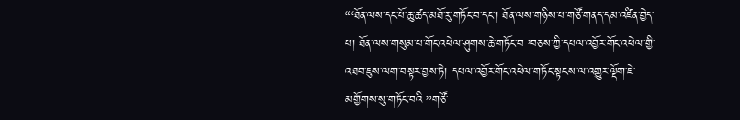“‘ཐོན་ལས་དང་པོ་ཆུ་ཚད་མཐོ་རུ་གཏོང་བ་དང་། ཐོན་ལས་གཉིས་པ་གཙོ་གནད་དམ་འཛིན་བྱེད་པ། ཐོན་ལས་གསུམ་པ་གོང་འཕེལ་ཤུགས་ཆེ་གཏོང་བ ’བཅས་ཀྱི་དཔལ་འབྱོར་གོང་འཕེལ་གྱི་འཐབ་ཇུས་ལག་བསྟར་བྱས་ཏེ། དཔལ་འབྱོར་གོང་འཕེལ་གཏོང་སྟངས་ལ་འགྱུར་ལྡོག་ཇེ་མགྱོགས་སུ་གཏོང་བའི ”གཙོ་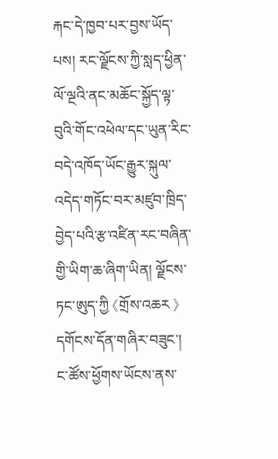རྐང་དེ་ཁྱབ་པར་བྱས་ཡོད་པས། རང་ལྗོངས་ཀྱི་སླད་ཕྱིན་ལོ་ལྔའི་ནང་མཆོང་སྐྱོད་ལྟ་བུའི་གོང་འཕེལ་དང་ཡུན་རིང་བདེ་འཁོད་ཡོང་རྒྱུར་སྐུལ་འདེད་གཏོང་བར་མཛུབ་ཁྲིད་བྱེད་པའི་རྩ་འཛིན་རང་བཞིན་གྱི་ཡིག་ཆ་ཞིག་ཡིན། ལྗོངས་ཏང་ཨུད་ཀྱི 《གྲོས་འཆར 》དགོངས་དོན་གཞིར་བཟུང་། ང་ཚོས་ཕྱོགས་ཡོངས་ནས་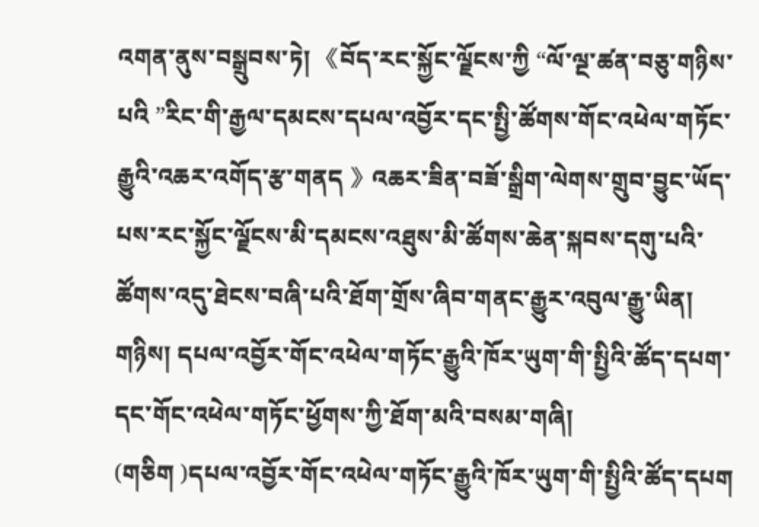འགན་ནུས་བསྒྲུབས་ཏེ། 《བོད་རང་སྐྱོང་ལྗོངས་ཀྱི “ལོ་ལྔ་ཚན་བཅུ་གཉིས་པའི ”རིང་གི་རྒྱལ་དམངས་དཔལ་འབྱོར་དང་སྤྱི་ཚོགས་གོང་འཕེལ་གཏོང་རྒྱུའི་འཆར་འགོད་རྩ་གནད 》འཆར་ཟིན་བཟོ་སྒྲིག་ལེགས་གྲུབ་བྱུང་ཡོད་པས་རང་སྐྱོང་ལྗོངས་མི་དམངས་འཐུས་མི་ཚོགས་ཆེན་སྐབས་དགུ་པའི་ཚོགས་འདུ་ཐེངས་བཞི་པའི་ཐོག་གྲོས་ཞིབ་གནང་རྒྱུར་འབུལ་རྒྱུ་ཡིན།
གཉིས། དཔལ་འབྱོར་གོང་འཕེལ་གཏོང་རྒྱུའི་ཁོར་ཡུག་གི་སྤྱིའི་ཚོད་དཔག་དང་གོང་འཕེལ་གཏོང་ཕྱོགས་ཀྱི་ཐོག་མའི་བསམ་གཞི།
(གཅིག )དཔལ་འབྱོར་གོང་འཕེལ་གཏོང་རྒྱུའི་ཁོར་ཡུག་གི་སྤྱིའི་ཚོད་དཔག